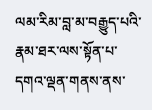ལམ་རིམ་བླ་མ་བརྒྱུད་པའི་རྣམ་ཐར་ལས་སྟོན་པ་དགའ་ལྡན་གནས་ནས་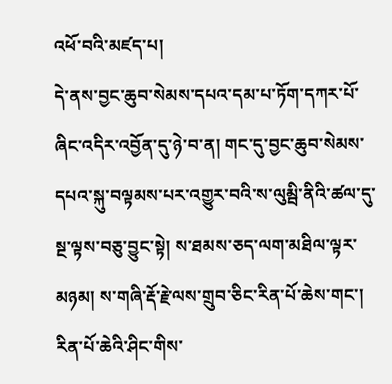འཕོ་བའི་མཛད་པ།
དེ་ནས་བྱང་ཆུབ་སེམས་དཔའ་དམ་པ་ཏོག་དཀར་པོ་ཞིང་འདིར་འབྱོན་དུ་ཉེ་བ་ན། གང་དུ་བྱང་ཆུབ་སེམས་དཔའ་སྐུ་བལྟམས་པར་འགྱུར་བའི་ས་ལུམྦི་ནིའི་ཚལ་དུ་སྔ་ལྟས་བཅུ་བྱུང་སྟེ། ས་ཐམས་ཅད་ལག་མཐིལ་ལྟར་མཉམ། ས་གཞི་རྡོ་རྗེ་ལས་གྲུབ་ཅིང་རིན་པོ་ཆེས་གང་། རིན་པོ་ཆེའི་ཤིང་གིས་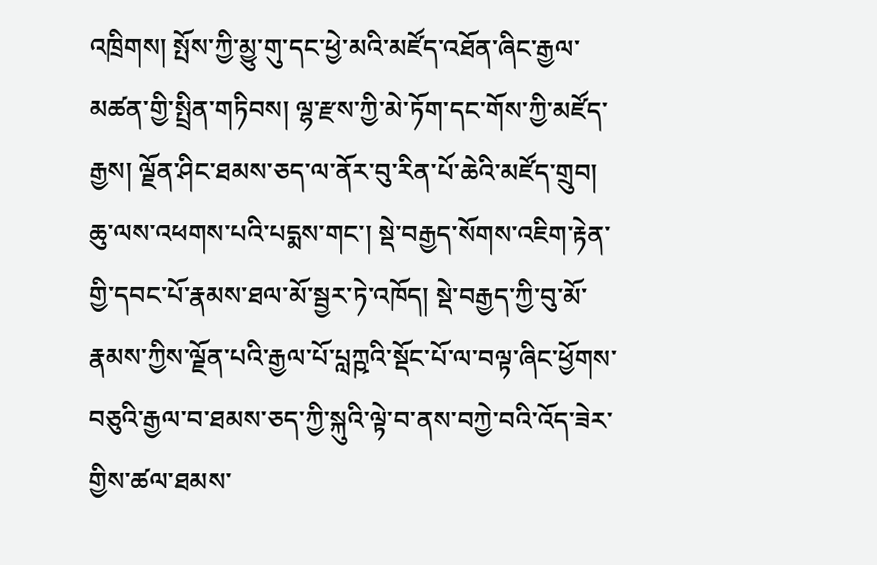འཁྲིགས། སྤོས་ཀྱི་མྱུ་གུ་དང་ཕྱེ་མའི་མཛོད་འཐོན་ཞིང་རྒྱལ་མཚན་གྱི་སྤྲིན་གཏིབས། ལྷ་རྫས་ཀྱི་མེ་ཏོག་དང་གོས་ཀྱི་མཛོད་རྒྱས། ལྗོན་ཤིང་ཐམས་ཅད་ལ་ནོར་བུ་རིན་པོ་ཆེའི་མཛོད་གྲུབ། ཆུ་ལས་འཕགས་པའི་པདྨས་གང་། སྡེ་བརྒྱད་སོགས་འཇིག་རྟེན་གྱི་དབང་པོ་རྣམས་ཐལ་མོ་སྦྱར་ཏེ་འཁོད། སྡེ་བརྒྱད་ཀྱི་བུ་མོ་རྣམས་ཀྱིས་ལྗོན་པའི་རྒྱལ་པོ་པླཀྵའི་སྡོང་པོ་ལ་བལྟ་ཞིང་ཕྱོགས་བཅུའི་རྒྱལ་བ་ཐམས་ཅད་ཀྱི་སྐུའི་ལྟེ་བ་ནས་བཀྱེ་བའི་འོད་ཟེར་གྱིས་ཚལ་ཐམས་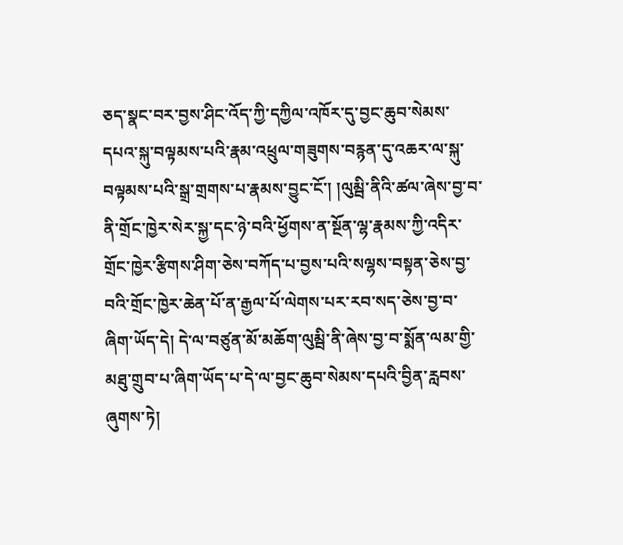ཅད་སྣང་བར་བྱས་ཤིང་འོད་ཀྱི་དཀྱིལ་འཁོར་དུ་བྱང་ཆུབ་སེམས་དཔའ་སྐུ་བལྟམས་པའི་རྣམ་འཕྲུལ་གཟུགས་བརྙན་དུ་འཆར་ལ་སྐུ་བལྟམས་པའི་སྒྲ་གྲགས་པ་རྣམས་བྱུང་ངོ་། །ལུམྦི་ནིའི་ཚལ་ཞེས་བྱ་བ་ནི་གྲོང་ཁྱེར་སེར་སྐྱ་དང་ཉེ་བའི་ཕྱོགས་ན་སྔོན་ལྷ་རྣམས་ཀྱི་འདིར་གྲོང་ཁྱེར་རྩིགས་ཤིག་ཅེས་བཀོད་པ་བྱས་པའི་སལྷས་བསྟན་ཅེས་བྱ་བའི་གྲོང་ཁྱེར་ཆེན་པོ་ན་རྒྱལ་པོ་ལེགས་པར་རབ་སད་ཅེས་བྱ་བ་ཞིག་ཡོད་དེ། དེ་ལ་བཙུན་མོ་མཆོག་ལུམྦི་ནི་ཞེས་བྱ་བ་སྨོན་ལམ་གྱི་མཐུ་གྲུབ་པ་ཞིག་ཡོད་པ་དེ་ལ་བྱང་ཆུབ་སེམས་དཔའི་བྱིན་རླབས་ཞུགས་ཏེ།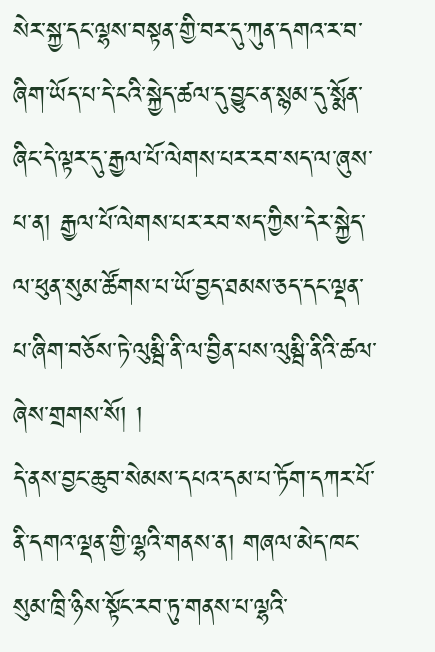སེར་སྐྱ་དང་ལྷས་བསྟན་གྱི་བར་དུ་ཀུན་དགའ་ར་བ་ཞིག་ཡོད་པ་དེ་ངའི་སྐྱེད་ཚལ་དུ་བྱུང་ན་སྙམ་དུ་སྨོན་ཞིང་དེ་ལྟར་དུ་རྒྱལ་པོ་ལེགས་པར་རབ་སད་ལ་ཞུས་པ་ན། རྒྱལ་པོ་ལེགས་པར་རབ་སད་ཀྱིས་དེར་སྐྱེད་ལ་ཕུན་སུམ་ཚོགས་པ་ཡོ་བྱད་ཐམས་ཅད་དང་ལྡན་པ་ཞིག་བཅོས་ཏེ་ལུམྦི་ནི་ལ་བྱིན་པས་ལུམྦི་ནིའི་ཚལ་ཞེས་གྲགས་སོ། །
དེ་ནས་བྱང་ཆུབ་སེམས་དཔའ་དམ་པ་ཏོག་དཀར་པོ་ནི་དགའ་ལྡན་གྱི་ལྷའི་གནས་ན། གཞལ་མེད་ཁང་སུམ་ཁྲི་ཉིས་སྟོང་རབ་ཏུ་གནས་པ་ལྷའི་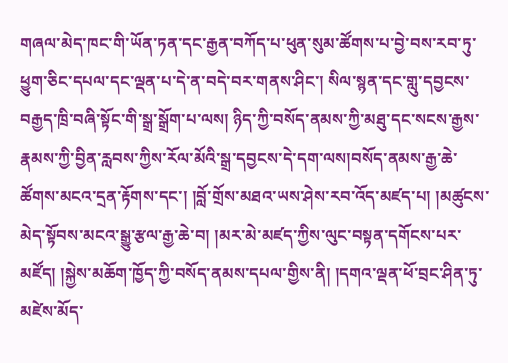གཞལ་མེད་ཁང་གི་ཡོན་ཏན་དང་རྒྱན་བཀོད་པ་ཕུན་སུམ་ཚོགས་པ་བྱེ་བས་རབ་ཏུ་ཕྱུག་ཅིང་དཔལ་དང་ལྡན་པ་དེ་ན་བདེ་བར་གནས་ཤིང་། སིལ་སྙན་དང་གླུ་དབྱངས་བརྒྱད་ཁྲི་བཞི་སྟོང་གི་སྒྲ་སྒྲོག་པ་ལས། ཉིད་ཀྱི་བསོད་ནམས་ཀྱི་མཐུ་དང་སངས་རྒྱས་རྣམས་ཀྱི་བྱིན་རླབས་ཀྱིས་རོལ་མོའི་སྒྲ་དབྱངས་དེ་དག་ལས།བསོད་ནམས་རྒྱ་ཆེ་ཚོགས་མངའ་དྲན་རྟོགས་དང་། །བློ་གྲོས་མཐའ་ཡས་ཤེས་རབ་འོད་མཛད་པ། །མཚུངས་མེད་སྟོབས་མངའ་སྒྱུ་རྩལ་རྒྱ་ཆེ་བ། །མར་མེ་མཛད་ཀྱིས་ལུང་བསྟན་དགོངས་པར་མཛོད། །སྐྱེས་མཆོག་ཁྱོད་ཀྱི་བསོད་ནམས་དཔལ་གྱིས་ནི། །དགའ་ལྡན་ཕོ་བྲང་ཤིན་ཏུ་མཛེས་མོད་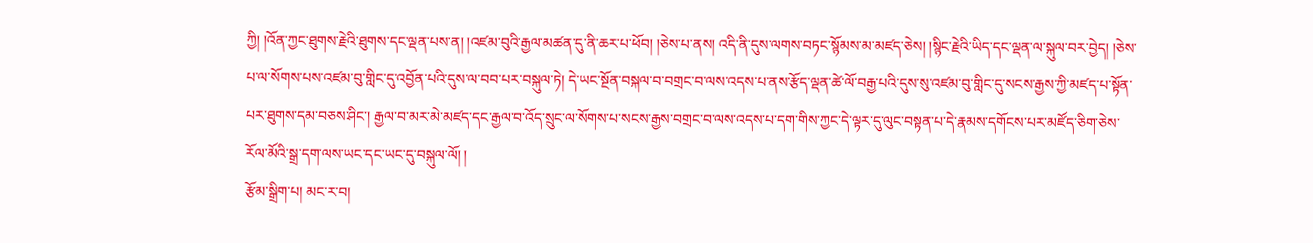ཀྱི། །འོན་ཀྱང་ཐུགས་རྗེའི་ཐུགས་དང་ལྡན་པས་ན། །འཛམ་བུའི་རྒྱལ་མཚན་དུ་ནི་ཆར་པ་ཕོབ། །ཅེས་པ་ནས། འདི་ནི་དུས་ལགས་བཏང་སྙོམས་མ་མཛད་ཅེས། །སྙིང་རྗེའི་ཡིད་དང་ལྡན་ལ་སྐུལ་བར་བྱེད། །ཅེས་པ་ལ་སོགས་པས་འཛམ་བུ་གླིང་དུ་འབྱོན་པའི་དུས་ལ་བབ་པར་བསྐུལ་ཏེ། དེ་ཡང་སྔོན་བསྐལ་བ་བགྲང་བ་ལས་འདས་པ་ནས་རྩོད་ལྡན་ཚེ་ལོ་བརྒྱ་པའི་དུས་སུ་འཛམ་བུ་གླིང་དུ་སངས་རྒྱས་ཀྱི་མཛད་པ་སྟོན་པར་ཐུགས་དམ་བཅས་ཤིང་། རྒྱལ་བ་མར་མེ་མཛད་དང་རྒྱལ་བ་འོད་སྲུང་ལ་སོགས་པ་སངས་རྒྱས་བགྲང་བ་ལས་འདས་པ་དག་གིས་ཀྱང་དེ་ལྟར་དུ་ལུང་བསྟན་པ་དེ་རྣམས་དགོངས་པར་མཛོད་ཅིག་ཅེས་རོལ་མོའི་སྒྲ་དག་ལས་ཡང་དང་ཡང་དུ་བསྐུལ་ལོ། །
རྩོམ་སྒྲིག་པ། མང་ར་བ།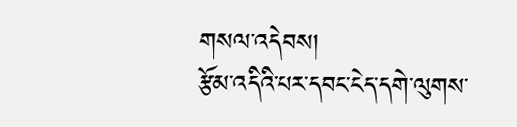གསལ་འདེབས།
རྩོམ་འདིའི་པར་དབང་ངེད་དགེ་ལུགས་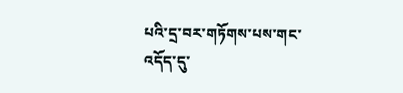པའི་དྲ་བར་གཏོགས་པས་གང་འདོད་དུ་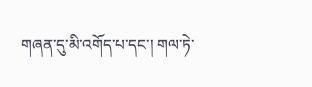གཞན་དུ་མི་འགོད་པ་དང་། གལ་ཏེ་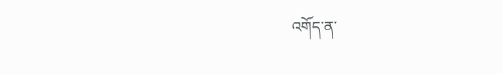འགོད་ན་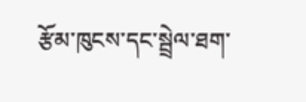རྩོམ་ཁུངས་དང་སྦྲེལ་ཐག་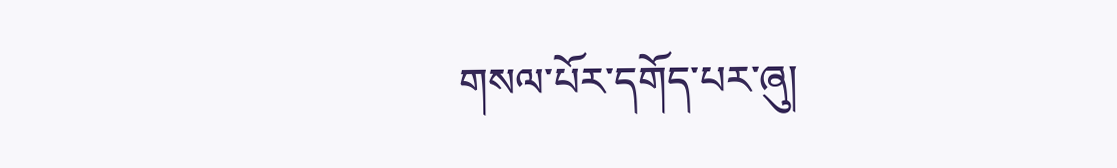གསལ་པོར་དགོད་པར་ཞུ།